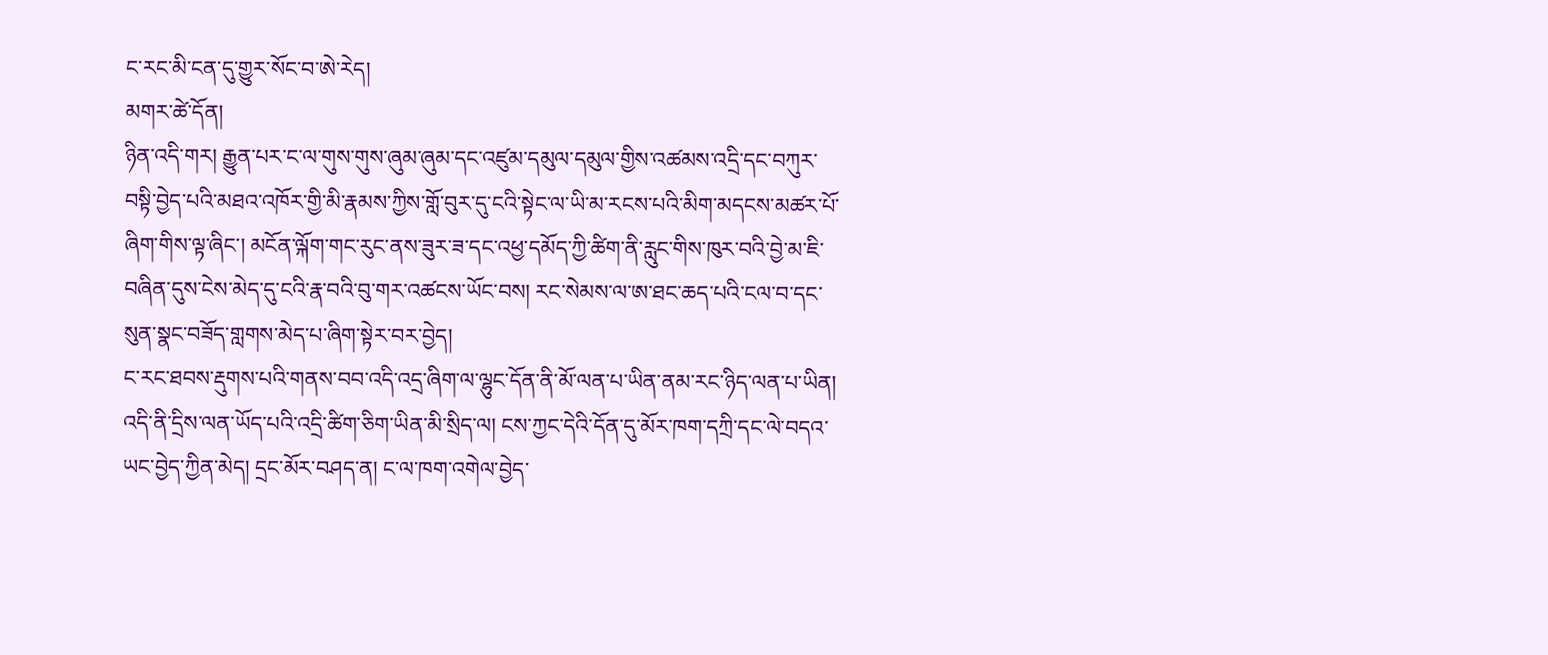ང་རང་མི་ངན་དུ་གྱུར་སོང་བ་ཨེ་རེད།
མགར་ཚེ་དོན།
ཉིན་འདི་གར། རྒྱུན་པར་ང་ལ་གུས་གུས་ཞུམ་ཞུམ་དང་འཛུམ་དམུལ་དམུལ་གྱིས་འཚམས་འདྲི་དང་བཀུར་བསྟི་བྱེད་པའི་མཐའ་འཁོར་གྱི་མི་རྣམས་ཀྱིས་གློ་བུར་དུ་ངའི་སྟེང་ལ་ཡི་མ་རངས་པའི་མིག་མདངས་མཚར་པོ་ཞིག་གིས་ལྟ་ཞིང་། མངོན་ལྐོག་གང་རུང་ནས་ཟུར་ཟ་དང་འཕྱ་དམོད་ཀྱི་ཚིག་ནི་རླུང་གིས་ཁུར་བའི་བྱེ་མ་ཇི་བཞིན་དུས་ངེས་མེད་དུ་ངའི་རྣ་བའི་བུ་གར་འཚངས་ཡོང་བས། རང་སེམས་ལ་ཨ་ཐང་ཆད་པའི་ངལ་བ་དང་སུན་སྣང་བཟོད་གླགས་མེད་པ་ཞིག་སྟེར་བར་བྱེད།
ང་རང་ཐབས་རྡུགས་པའི་གནས་བབ་འདི་འདྲ་ཞིག་ལ་ལྷུང་དོན་ནི་མོ་ལན་པ་ཡིན་ནམ་རང་ཉིད་ལན་པ་ཡིན། འདི་ནི་དྲིས་ལན་ཡོད་པའི་འདྲི་ཚིག་ཅིག་ཡིན་མི་སྲིད་ལ། ངས་ཀྱང་དེའི་དོན་དུ་མོར་ཁག་དཀྲི་དང་ལེ་བདའ་ཡང་བྱེད་ཀྱིན་མེད། དྲང་མོར་བཤད་ན། ང་ལ་ཁག་འགེལ་བྱེད་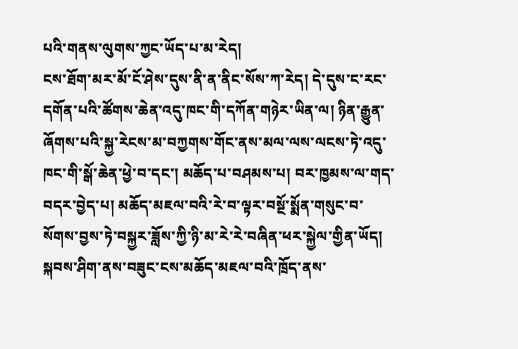པའི་གནས་ལུགས་ཀྱང་ཡོད་པ་མ་རེད།
ངས་ཐོག་མར་མོ་ངོ་ཤེས་དུས་ནི་ན་ནིང་སོས་ཀ་རེད། དེ་དུས་ང་རང་དགོན་པའི་ཚོགས་ཆེན་འདུ་ཁང་གི་དཀོན་གཉེར་ཡིན་ལ། ཉིན་རྒྱུན་ཞོགས་པའི་སྐྱ་རེངས་མ་བཀྱགས་གོང་ནས་མལ་ལས་ལངས་ཏེ་འདུ་ཁང་གི་སྒོ་ཆེན་ཕྱེ་བ་དང་། མཆོད་པ་བཤམས་པ། བར་ཁྱམས་ལ་གད་བདར་བྱེད་པ། མཆོད་མཇལ་བའི་རེ་བ་ལྟར་བསྔོ་སྨོན་གསུང་བ་སོགས་བྱས་ཏེ་བསྐྱར་ཟློས་ཀྱི་ཉི་མ་རེ་རེ་བཞིན་ཕར་སྐྱེལ་གྱིན་ཡོད། སྐབས་ཤིག་ནས་བཟུང་ངས་མཆོད་མཇལ་བའི་ཁྲོད་ནས་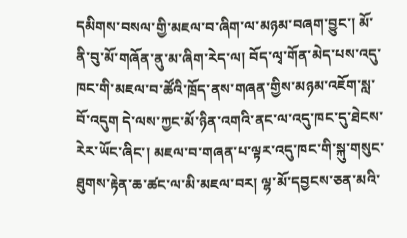དམིགས་བསལ་གྱི་མཇལ་བ་ཞིག་ལ་མཉམ་བཞག་བྱུང་། མོ་ནི་བུ་མོ་གཞོན་ནུ་མ་ཞིག་རེད་ལ། བོད་ལྭ་གོན་མེད་པས་འདུ་ཁང་གི་མཇལ་བ་ཚོའི་ཁྲོད་ནས་གཞན་གྱིས་མཉམ་འཇོག་སླ་བོ་འདུག དེ་ལས་ཀྱང་མོ་ཉིན་འགའི་ནང་ལ་འདུ་ཁང་དུ་ཐེངས་རེར་ཡོང་ཞིང་། མཇལ་བ་གཞན་པ་ལྟར་འདུ་ཁང་གི་སྐུ་གསུང་ཐུགས་རྟེན་ཆ་ཚང་ལ་མི་མཇལ་བར། ལྷ་མོ་དབྱངས་ཅན་མའི་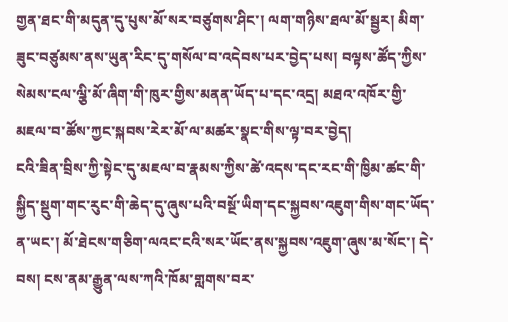གྱན་ཐང་གི་མདུན་དུ་པུས་མོ་སར་བཙུགས་ཤིང་། ལག་གཉིས་ཐལ་མོ་སྦྱར། མིག་ཟུང་བཙུམས་ནས་ཡུན་རིང་དུ་གསོལ་བ་འདེབས་པར་བྱེད་པས། བལྟས་ཚོད་ཀྱིས་སེམས་ངལ་ལྕི་མོ་ཞིག་གི་ཁུར་གྱིས་མནན་ཡོད་པ་དང་འདྲ། མཐའ་འཁོར་གྱི་མཇལ་བ་ཚོས་ཀྱང་སྐབས་རེར་མོ་ལ་མཚར་སྣང་གིས་ལྟ་བར་བྱེད།
ངའི་ཟིན་བྲིས་ཀྱི་སྟེང་དུ་མཇལ་བ་རྣམས་ཀྱིས་ཚེ་འདས་དང་རང་གི་ཁྱིམ་ཚང་གི་སྐྱིད་སྡུག་གང་རུང་གི་ཆེད་དུ་ཞུས་པའི་བསྔོ་ཡིག་དང་སྐྱབས་འཇུག་གིས་གང་ཡོད་ན་ཡང་། མོ་ཐེངས་གཅིག་ལའང་ངའི་སར་ཡོང་ནས་སྐྱབས་འཇུག་ཞུས་མ་སོང་། དེ་བས། ངས་ནམ་རྒྱུན་ལས་ཀའི་ཁོམ་གླགས་བར་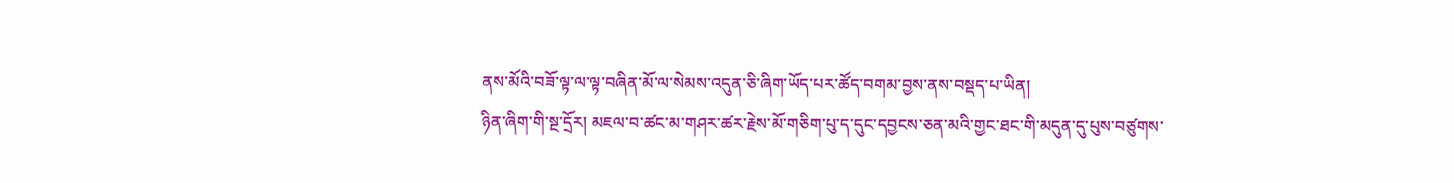ནས་མོའི་བཟོ་ལྟ་ལ་ལྟ་བཞིན་མོ་ལ་སེམས་འདུན་ཅི་ཞིག་ཡོད་པར་ཚོད་བགམ་བྱས་ནས་བསྡད་པ་ཡིན།
ཉིན་ཞིག་གི་སྔ་དྲོར། མཇལ་བ་ཚང་མ་གཤར་ཚར་རྗེས་མོ་གཅིག་པུ་ད་དུང་དབྱངས་ཅན་མའི་གྱང་ཐང་གི་མདུན་དུ་པུས་བཙུགས་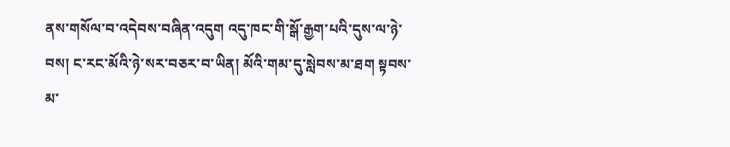ནས་གསོལ་བ་འདེབས་བཞིན་འདུག འདུ་ཁང་གི་སྒོ་རྒྱག་པའི་དུས་ལ་ཉེ་བས། ང་རང་མོའི་ཉེ་སར་བཅར་བ་ཡིན། མོའི་གམ་དུ་སླེབས་མ་ཐག སྟབས་མ་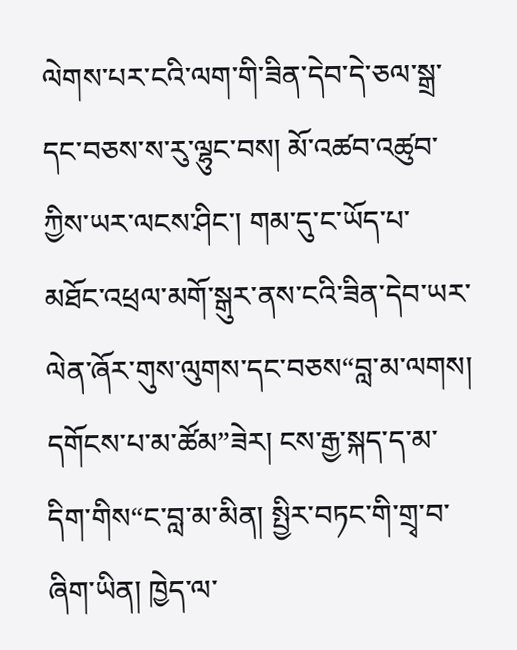ལེགས་པར་ངའི་ལག་གི་ཟིན་དེབ་དེ་ཅལ་སྒྲ་དང་བཅས་ས་རུ་ལྷུང་བས། མོ་འཚབ་འཚུབ་ཀྱིས་ཡར་ལངས་ཤིང་། གམ་དུ་ང་ཡོད་པ་མཐོང་འཕྲལ་མགོ་སྒུར་ནས་ངའི་ཟིན་དེབ་ཡར་ལེན་ཞོར་གུས་ལུགས་དང་བཅས“བླ་མ་ལགས། དགོངས་པ་མ་ཚོམ”ཟེར། ངས་རྒྱ་སྐད་ད་མ་དིག་གིས“ང་བླ་མ་མིན། སྤྱིར་བཏང་གི་གྲྭ་བ་ཞིག་ཡིན། ཁྱེད་ལ་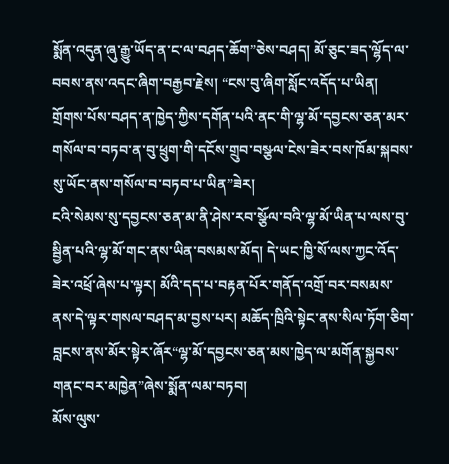སྨོན་འདུན་ཞུ་རྒྱུ་ཡོད་ན་ང་ལ་བཤད་ཆོག”ཅེས་བཤད། མོ་ཅུང་ཟད་ལྷོད་ལ་བབས་ནས་འདང་ཞིག་བརྒྱབ་རྗེས། “ངས་བུ་ཞིག་སློང་འདོད་པ་ཡིན། གྲོགས་པོས་བཤད་ན་ཁྱེད་ཀྱིས་དགོན་པའི་ནང་གི་ལྷ་མོ་དབྱངས་ཅན་མར་གསོལ་བ་བཏབ་ན་བུ་ཕྲུག་གི་དངོས་གྲུབ་བསྩལ་ངེས་ཟེར་བས་ཁོམ་སྐབས་སུ་ཡོང་ནས་གསོལ་བ་བཏབ་པ་ཡིན”ཟེར།
ངའི་སེམས་སུ་དབྱངས་ཅན་མ་ནི་ཤེས་རབ་སྩོལ་བའི་ལྷ་མོ་ཡིན་པ་ལས་བུ་སྦྱིན་པའི་ལྷ་མོ་གང་ནས་ཡིན་བསམས་མོད། དེ་ཡང་ཁྱི་སོ་ལས་ཀྱང་འོད་ཟེར་འཕྲོ་ཞེས་པ་ལྟར། མོའི་དད་པ་བརྟན་པོར་གནོད་འགྲོ་བར་བསམས་ནས་དེ་ལྟར་གསལ་བཤད་མ་བྱས་པར། མཆོད་ཁྲིའི་སྟེང་ནས་སིལ་ཏོག་ཅིག་བླངས་ནས་མོར་སྟེར་ཞོར“ལྷ་མོ་དབྱངས་ཅན་མས་ཁྱེད་ལ་མགོན་སྐྱབས་གནང་བར་མཁྱེན”ཞེས་སྨོན་ལམ་བཏབ།
མོས་ལུས་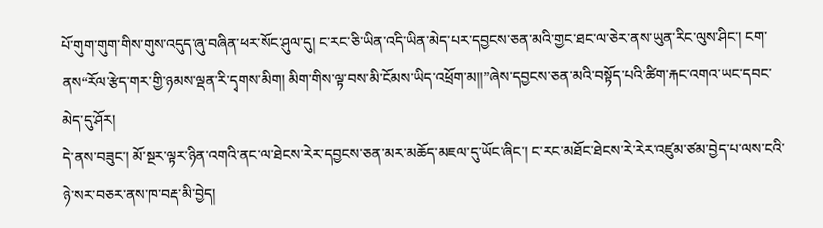པོ་གུག་གུག་གིས་གུས་འདུད་ཞུ་བཞིན་ཕར་སོང་ཤུལ་དུ། ང་རང་ཅི་ཡིན་འདི་ཡིན་མེད་པར་དབྱངས་ཅན་མའི་གྱང་ཐང་ལ་ཅེར་ནས་ཡུན་རིང་ལུས་ཤིང་། ངག་ནས“རོལ་རྩེད་གར་གྱི་ཉམས་ལྡན་རི་དྭགས་མིག། མིག་གིས་ལྟ་བས་མི་ངོམས་ཡིད་འཕྲོག་མ།།”ཞེས་དབྱངས་ཅན་མའི་བསྟོད་པའི་ཚིག་རྐང་འགའ་ཡང་དབང་མེད་དུ་ཤོར།
དེ་ནས་བཟུང་། མོ་སྔར་ལྟར་ཉིན་འགའི་ནང་ལ་ཐེངས་རེར་དབྱངས་ཅན་མར་མཆོད་མཇལ་དུ་ཡོང་ཞིང་། ང་རང་མཐོང་ཐེངས་རེ་རེར་འཛུམ་ཙམ་བྱེད་པ་ལས་ངའི་ཉེ་སར་བཅར་ནས་ཁ་བརྡ་མི་བྱེད།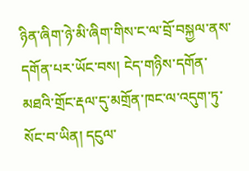ཉིན་ཞིག་ཉེ་མི་ཞིག་གིས་ང་ལ་བྲོ་བསྐྱལ་ནས་དགོན་པར་ཡོང་བས། ངེད་གཉིས་དགོན་མཐའི་གྲོང་རྡལ་དུ་མགྲོན་ཁང་ལ་འདུག་ཏུ་སོང་བ་ཡིན། དངུལ་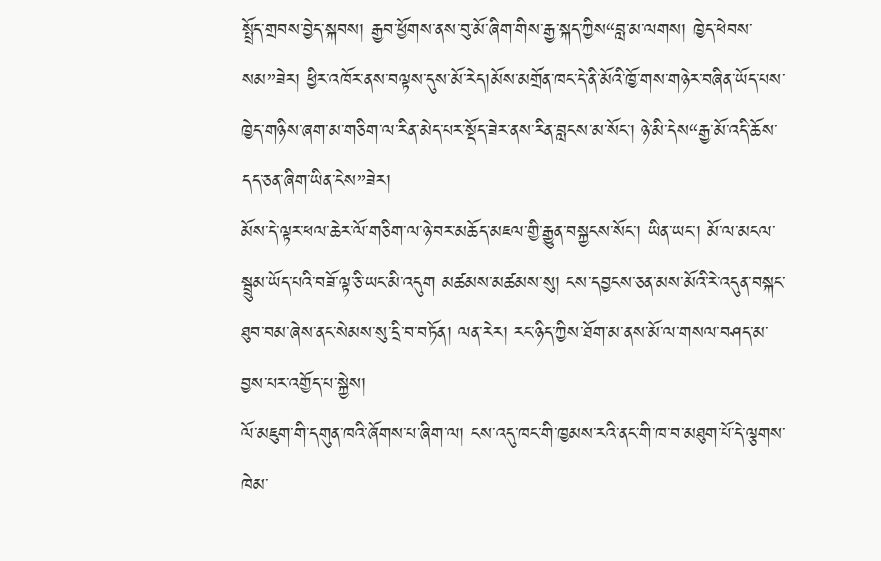སྤྲོད་གྲབས་བྱེད་སྐབས། རྒྱབ་ཕྱོགས་ནས་བུ་མོ་ཞིག་གིས་རྒྱ་སྐད་ཀྱིས“བླ་མ་ལགས། ཁྱེད་ཕེབས་སམ”ཟེར། ཕྱིར་འཁོར་ནས་བལྟས་དུས་མོ་རེད།མོས་མགྲོན་ཁང་དེ་ནི་མོའི་ཁྱོ་གས་གཉེར་བཞིན་ཡོད་པས་ཁྱེད་གཉིས་ཞག་མ་གཅིག་ལ་རིན་མེད་པར་སྡོད་ཟེར་ནས་རིན་བླངས་མ་སོང་། ཉེ་མི་དེས“རྒྱ་མོ་འདི་ཆོས་དད་ཅན་ཞིག་ཡིན་ངེས”ཟེར།
མོས་དེ་ལྟར་ཕལ་ཆེར་ལོ་གཅིག་ལ་ཉེ་བར་མཆོད་མཇལ་གྱི་རྒྱུན་བསྐྱངས་སོང་། ཡིན་ཡང་། མོ་ལ་མངལ་སྦྲུམ་ཡོད་པའི་བཟོ་ལྟ་ཅི་ཡང་མི་འདུག མཚམས་མཚམས་སུ། ངས་དབྱངས་ཅན་མས་མོའི་རེ་འདུན་བསྐང་ཐུབ་བམ་ཞེས་ནང་སེམས་སུ་དྲི་བ་བཏོན། ལན་རེར། རང་ཉིད་ཀྱིས་ཐོག་མ་ནས་མོ་ལ་གསལ་བཤད་མ་བྱས་པར་འགྱོད་པ་སྐྱེས།
ལོ་མཇུག་གི་དགུན་ཁའི་ཞོགས་པ་ཞིག་ལ། ངས་འདུ་ཁང་གི་ཁྱམས་རའི་ནང་གི་ཁ་བ་མཐུག་པོ་དེ་ལྕགས་ཁེམ་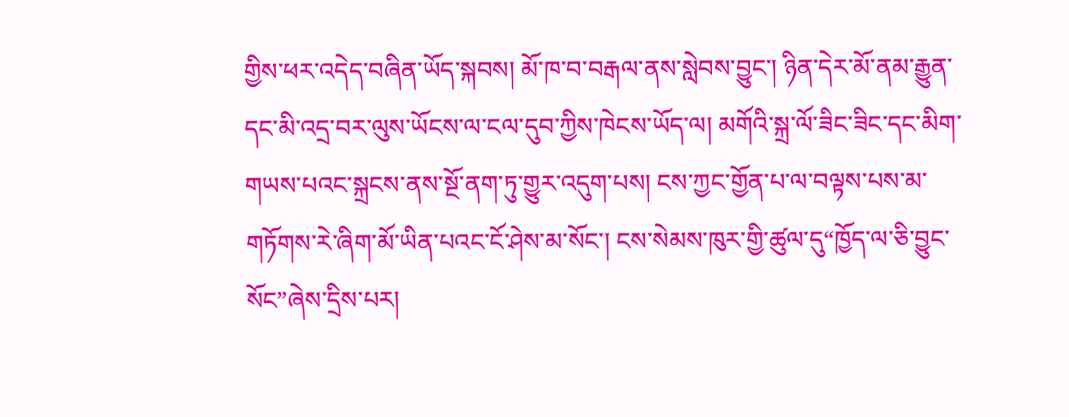གྱིས་ཕར་འདེད་བཞིན་ཡོད་སྐབས། མོ་ཁ་བ་བརྒལ་ནས་སླེབས་བྱུང་། ཉིན་དེར་མོ་ནམ་རྒྱུན་དང་མི་འདྲ་བར་ལུས་ཡོངས་ལ་ངལ་དུབ་ཀྱིས་ཁེངས་ཡོད་ལ། མགོའི་སྐྲ་ལོ་ཟིང་ཟིང་དང་མིག་གཡས་པའང་སྐྲངས་ནས་སྔོ་ནག་ཏུ་གྱུར་འདུག་པས། ངས་ཀྱང་གྱོན་པ་ལ་བལྟས་པས་མ་གཏོགས་རེ་ཞིག་མོ་ཡིན་པའང་ངོ་ཤེས་མ་སོང་། ངས་སེམས་ཁུར་གྱི་ཚུལ་དུ“ཁྱོད་ལ་ཅི་བྱུང་སོང”ཞེས་དྲིས་པར།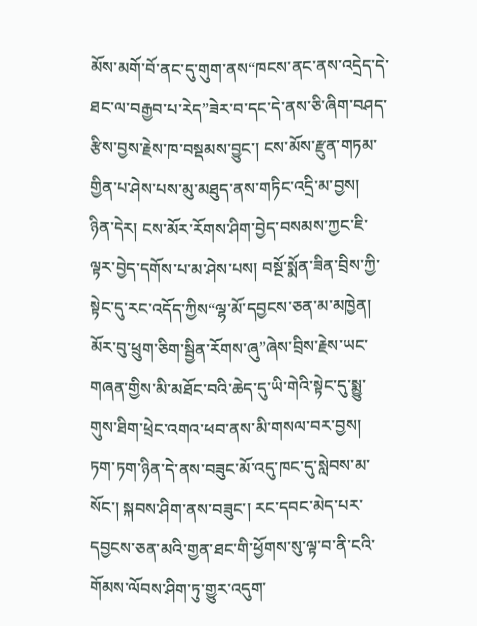མོས་མགོ་བོ་ནང་དུ་གུག་ནས“ཁངས་ནང་ནས་འདྲེད་དེ་ཐང་ལ་བརྒྱབ་པ་རེད”ཟེར་བ་དང་དེ་ནས་ཅི་ཞིག་བཤད་རྩིས་བྱས་རྗེས་ཁ་བསྡམས་བྱུང་། ངས་མོས་རྫུན་གཏམ་གྱིན་པ་ཤེས་པས་མུ་མཐུད་ནས་གཏིང་འདྲི་མ་བྱས།
ཉིན་དེར། ངས་མོར་རོགས་ཤིག་བྱེད་བསམས་ཀྱང་ཇི་ལྟར་བྱེད་དགོས་པ་མ་ཤེས་པས། བསྔོ་སྨོན་ཟིན་བྲིས་ཀྱི་སྟེང་དུ་རང་འདོད་ཀྱིས“ལྷ་མོ་དབྱངས་ཅན་མ་མཁྱེན། མོར་བུ་ཕྲུག་ཅིག་སྦྱིན་རོགས་ཞུ”ཞེས་བྲིས་རྗེས་ཡང་གཞན་གྱིས་མི་མཐོང་བའི་ཆེད་དུ་ཡི་གེའི་སྟེང་དུ་སྨྱུ་གུས་ཐིག་ཕྲེང་འགའ་ཕབ་ནས་མི་གསལ་བར་བྱས།
ཏག་ཏག་ཉིན་དེ་ནས་བཟུང་མོ་འདུ་ཁང་དུ་སླེབས་མ་སོང་། སྐབས་ཤིག་ནས་བཟུང་། རང་དབང་མེད་པར་དབྱངས་ཅན་མའི་གྱན་ཐང་གི་ཕྱོགས་སུ་ལྟ་བ་ནི་ངའི་གོམས་ལོབས་ཤིག་ཏུ་གྱུར་འདུག་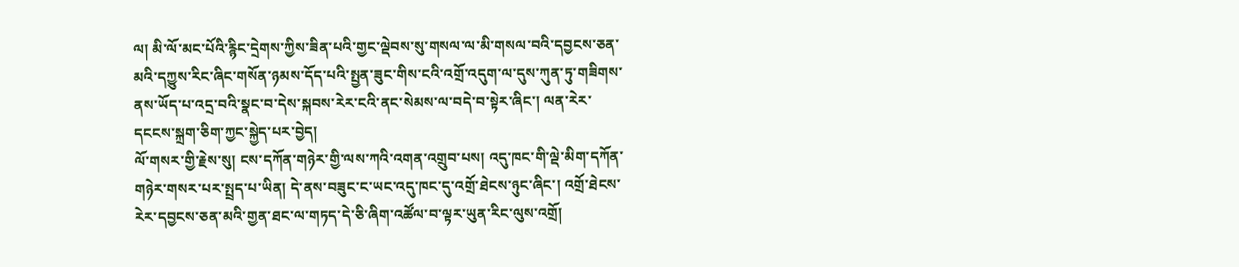ལ། མི་ལོ་མང་པོའི་རྙིང་དྲེགས་ཀྱིས་ཟིན་པའི་གྱང་ལྡེབས་སུ་གསལ་ལ་མི་གསལ་བའི་དབྱངས་ཅན་མའི་དཀྱུས་རིང་ཞིང་གསོན་ཉམས་དོད་པའི་སྤྱན་ཟུང་གིས་ངའི་འགྲོ་འདུག་ལ་དུས་ཀུན་ཏུ་གཟིགས་ནས་ཡོད་པ་འདྲ་བའི་སྣང་བ་དེས་སྐབས་རེར་ངའི་ནང་སེམས་ལ་བདེ་བ་སྟེར་ཞིང་། ལན་རེར་དངངས་སྐྲག་ཅིག་ཀྱང་སྐྱེད་པར་བྱེད།
ལོ་གསར་གྱི་རྗེས་སུ། ངས་དཀོན་གཉེར་གྱི་ལས་ཀའི་འགན་འགྲུབ་པས། འདུ་ཁང་གི་ལྡེ་མིག་དཀོན་གཉེར་གསར་པར་སྤྲད་པ་ཡིན། དེ་ནས་བཟུང་ང་ཡང་འདུ་ཁང་དུ་འགྲོ་ཐེངས་ཉུང་ཞིང་། འགྲོ་ཐེངས་རེར་དབྱངས་ཅན་མའི་གྱན་ཐང་ལ་གཏད་དེ་ཅི་ཞིག་འཚོལ་བ་ལྟར་ཡུན་རིང་ལུས་འགྲོ།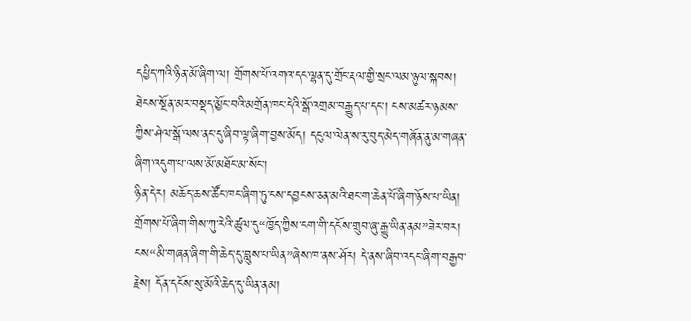དཔྱིད་ཀའི་ཉིན་མོ་ཞིག་ལ། གྲོགས་པོ་འགའ་དང་ལྷན་དུ་གྲོང་རྡལ་གྱི་སྲང་ལམ་ཉུལ་སྐབས། ཐེངས་སྔོན་མར་བསྡད་མྱོང་བའི་མགྲོན་ཁང་དེའི་སྒོ་འགྲམ་བརྒྱུད་པ་དང་། ངས་མཚར་ཉམས་ཀྱིས་ཤེལ་སྒོ་ལས་ནང་དུ་ཞིབ་ལྟ་ཞིག་བྱས་མོད། དངུལ་ལེན་ས་རུ་བུད་མེད་གཞོན་ནུ་མ་གཞན་ཞིག་འདུག་པ་ལས་མོ་མཐོང་མ་སོང་།
ཉིན་དེར། མཆོད་ཆས་ཚོང་ཁང་ཞིག་ཏུ་ངས་དབྱངས་ཅན་མའི་ཐང་ག་ཆེན་པོ་ཞིག་ཉོས་པ་ཡིན། གྲོགས་པོ་ཞིག་གིས་ཀུ་རེའི་ཚུལ་དུ“ཁྱོད་ཀྱིས་ངག་གི་དངོས་གྲུབ་ཞུ་རྒྱུ་ཡིན་ནམ”ཟེར་བར། ངས“མི་གཞན་ཞིག་གི་ཆེད་དུ་བླུས་པ་ཡིན”ཞེས་ཁ་ནས་ཤོར། དེ་ནས་ཞིབ་འདང་ཞིག་བརྒྱབ་རྗེས། དོན་དངོས་སུ་མོའི་ཆེད་དུ་ཡིན་ནམ།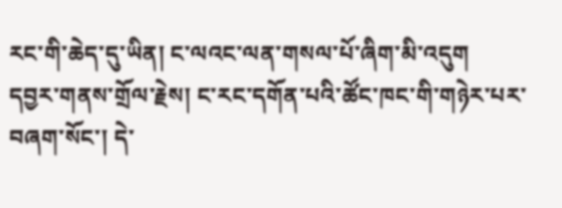རང་གི་ཆེད་དུ་ཡིན། ང་ལའང་ལན་གསལ་པོ་ཞིག་མི་འདུག
དབྱར་གནས་གྲོལ་རྗེས། ང་རང་དགོན་པའི་ཚོང་ཁང་གི་གཉེར་པར་བཞག་སོང་། དེ་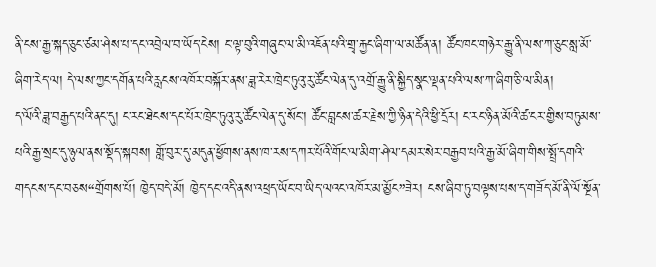ནི་ངས་རྒྱ་སྐད་ཅུང་ཙམ་ཤེས་པ་དང་འབྲེལ་བ་ཡོད་ངེས། ང་ལྟ་བུའི་གཞུང་ལ་མི་འཇོན་པའི་གྲྭ་རྐྱང་ཞིག་ལ་མཚོན་ན། ཚོང་ཁང་གཉེར་རྒྱུ་ནི་ལས་ཀ་ཅུང་སླ་མོ་ཞིག་རེད་ལ། དེ་ལས་ཀྱང་དགོན་པའི་རླངས་འཁོར་བསྐོར་ནས་ཟླ་རེར་ཁྲེང་ཏུའུ་རུ་ཚོང་ལེན་དུ་འགྲོ་རྒྱུ་ནི་སྐྱིད་སྣང་ལྡན་པའི་ལས་ཀ་ཞིག་ཅི་ལ་མིན།
ད་ལོའི་ཟླ་བརྒྱད་པའི་ནང་དུ། ང་རང་ཐེངས་དང་པོར་ཁྲེང་ཏུའུ་རུ་ཚོང་ལེན་དུ་སོང་། ཚོང་བླངས་ཚར་རྗེས་ཀྱི་ཉིན་དེའི་ཕྱི་དྲོར། ང་རང་ཉིན་མོའི་ཚ་ངར་གྱིས་བཏུམས་པའི་རྒྱ་སྲང་དུ་ཉུལ་ནས་སྡོད་སྐབས། གློ་བུར་དུ་མདུན་ཕྱོགས་ནས་ཁ་རས་དཀར་པོའི་གོང་ལ་མིག་ཤེལ་དམར་སེར་བརྒྱབ་པའི་རྒྱ་མོ་ཞིག་གིས་སྤྲོ་དགའི་གདངས་དང་བཅས“གྲོགས་པོ། ཁྱེད་བདེ་མོ། ཁྱེད་དང་འདི་ནས་འཕྲད་ཡོང་བ་ཡིད་ལའང་འཁོར་མ་མྱོང”ཟེར། ངས་ཞིབ་ཏུ་བལྟས་པས་ད་གཟོད་མོ་ནི་ལོ་སྔོན་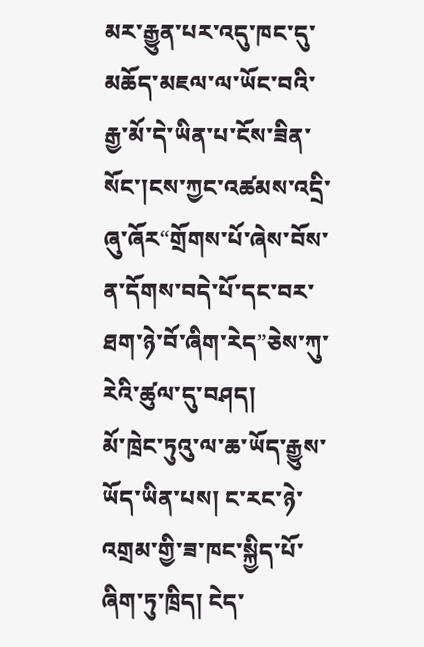མར་རྒྱུན་པར་འདུ་ཁང་དུ་མཆོད་མཇལ་ལ་ཡོང་བའི་རྒྱ་མོ་དེ་ཡིན་པ་ངོས་ཟིན་སོང་།ངས་ཀྱང་འཚམས་འདྲི་ཞུ་ཞོར“གྲོགས་པོ་ཞེས་བོས་ན་དོགས་བདེ་པོ་དང་བར་ཐག་ཉེ་བོ་ཞིག་རེད”ཅེས་ཀུ་རེའི་ཚུལ་དུ་བཤད།
མོ་ཁྲེང་ཏུའུ་ལ་ཆ་ཡོད་རྒྱུས་ཡོད་ཡིན་པས། ང་རང་ཉེ་འགྲམ་གྱི་ཟ་ཁང་སྐྱིད་པོ་ཞིག་ཏུ་ཁྲིད། ངེད་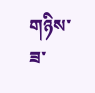གཉིས་ཟ་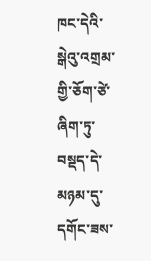ཁང་དེའི་སྒེའུ་འགྲམ་གྱི་ཅོག་ཙེ་ཞིག་ཏུ་བསྡད་དེ་མཉམ་དུ་དགོང་ཟས་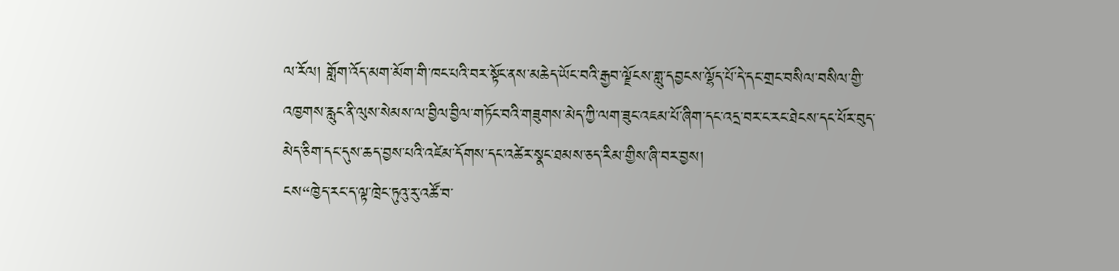ལ་རོལ། གློག་འོད་མག་མོག་གི་ཁང་པའི་བར་སྟོང་ནས་མཆེད་ཡོང་བའི་རྒྱབ་ལྗོངས་གླུ་དབྱངས་ལྷོད་པོ་དེ་དང་གྲང་བསིལ་བསིལ་གྱི་འཁྱགས་རླུང་ནི་ལུས་སེམས་ལ་བྱིལ་བྱིལ་གཏོང་བའི་གཟུགས་མེད་ཀྱི་ལག་ཟུང་འཇམ་པོ་ཞིག་དང་འདྲ་བར་ང་རང་ཐེངས་དང་པོར་བུད་མེད་ཅིག་དང་དུས་ཆད་བྱས་པའི་འཛེམ་དོགས་དང་འཚེར་སྣང་ཐམས་ཅད་རིམ་གྱིས་ཞི་བར་བྱས།
ངས“ཁྱེད་རང་ད་ལྟ་ཁྲེང་ཏུའུ་རུ་འཚོ་བ་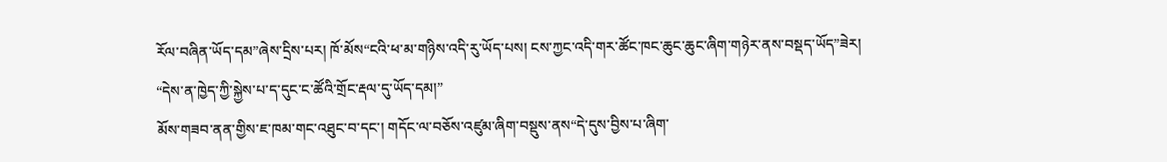རོལ་བཞིན་ཡོད་དམ”ཞེས་དྲིས་པར། ཁོ་མོས“ངའི་ཕ་མ་གཉིས་འདི་རུ་ཡོད་པས། ངས་ཀྱང་འདི་གར་ཚོང་ཁང་ཆུང་ཆུང་ཞིག་གཉེར་ནས་བསྡད་ཡོད”ཟེར།
“དེས་ན་ཁྱེད་ཀྱི་སྐྱེས་པ་ད་དུང་ང་ཚོའི་གྲོང་རྡལ་དུ་ཡོད་དམ།”
མོས་གཟབ་ནན་གྱིས་ཇ་ཁམ་གང་འཐུང་བ་དང་། གདོང་ལ་བཅོས་འཛུམ་ཞིག་བསྡུས་ནས“དེ་དུས་བྱིས་པ་ཞིག་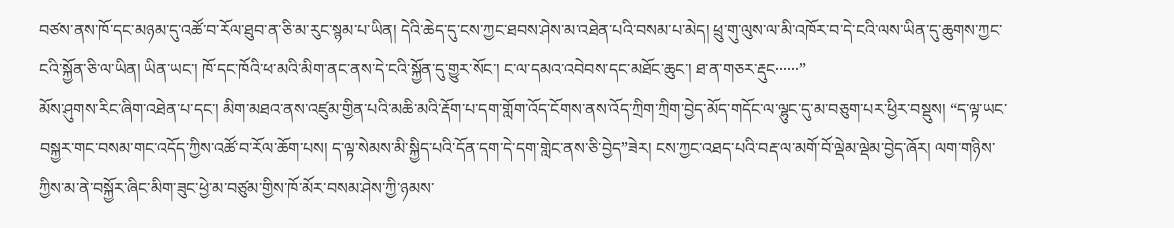བཙས་ནས་ཁོ་དང་མཉམ་དུ་འཚོ་བ་རོལ་ཐུབ་ན་ཅི་མ་རུང་སྙམ་པ་ཡིན། དེའི་ཆེད་དུ་ངས་ཀྱང་ཐབས་ཤེས་མ་འཐེན་པའི་བསམ་པ་མེད། ཕྲུ་གུ་ལུས་ལ་མི་འཁོར་བ་དེ་ངའི་ལས་ཡིན་དུ་ཆུགས་ཀྱང་ངའི་སྐྱོན་ཅི་ལ་ཡིན། ཡིན་ཡང་། ཁོ་དང་ཁོའི་ཕ་མའི་མིག་ནང་ནས་དེ་ངའི་སྐྱོན་དུ་གྱུར་སོང་། ང་ལ་དམའ་འབེབས་དང་མཐོང་ཆུང་། ཐ་ན་གཅར་རྡུང······”
མོས་ཤུགས་རིང་ཞིག་འཐེན་པ་དང་། མིག་མཐའ་ནས་འཛུམ་གྱིན་པའི་མཆི་མའི་རྡོག་པ་དག་གློག་འོད་ངོགས་ནས་འོད་ཀྲིག་ཀྲིག་བྱེད་མོད་གདོང་ལ་ལྷུང་དུ་མ་བཅུག་པར་ཕྱིར་བསྡུས། “ད་ལྟ་ཡང་བསྐྱར་གང་བསམ་གང་འདོད་ཀྱིས་འཚོ་བ་རོལ་ཆོག་པས། ད་ལྟ་སེམས་མི་སྐྱིད་པའི་དོན་དག་དེ་དག་གླེང་ནས་ཅི་བྱེད”ཟེར། ངས་ཀྱང་འཐད་པའི་བརྡ་ལ་མགོ་བོ་ལྡེམ་ལྡེམ་བྱེད་ཞོར། ལག་གཉིས་ཀྱིས་མ་ནེ་བསྐྱོར་ཞིང་མིག་ཟུང་ཕྱེ་མ་བཙུམ་གྱིས་ཁོ་མོར་བསམ་ཤེས་ཀྱི་ཉམས་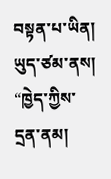བསྟན་པ་ཡིན།
ཡུད་ཙམ་ནས། “ཁྱེད་ཀྱིས་དྲན་ནམ།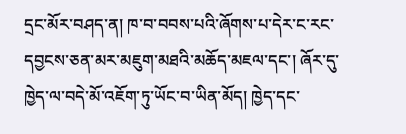དྲང་མོར་བཤད་ན། ཁ་བ་བབས་པའི་ཞོགས་པ་དེར་ང་རང་དབྱངས་ཅན་མར་མཇུག་མཐའི་མཆོད་མཇལ་དང་། ཞོར་དུ་ཁྱེད་ལ་བདེ་མོ་འཇོག་ཏུ་ཡོང་བ་ཡིན་མོད། ཁྱེད་དང་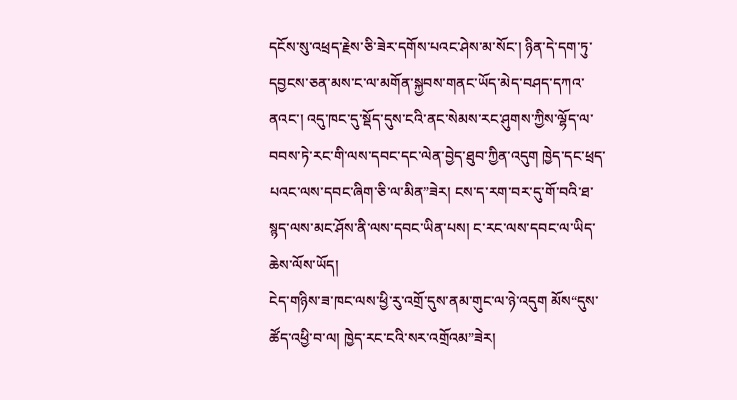དངོས་སུ་འཕྲད་རྗེས་ཅི་ཟེར་དགོས་པའང་ཤེས་མ་སོང་། ཉིན་དེ་དག་ཏུ་དབྱངས་ཅན་མས་ང་ལ་མགོན་སྐྱབས་གནང་ཡོད་མེད་བཤད་དཀའ་ནའང་། འདུ་ཁང་དུ་སྡོད་དུས་ངའི་ནང་སེམས་རང་ཤུགས་ཀྱིས་ལྷོད་ལ་བབས་ཏེ་རང་གི་ལས་དབང་དང་ལེན་བྱེད་ཐུབ་ཀྱིན་འདུག ཁྱེད་དང་ཕྲད་པའང་ལས་དབང་ཞིག་ཅི་ལ་མིན”ཟེར། ངས་ད་རག་བར་དུ་གོ་བའི་ཐ་སྙད་ལས་མང་ཤོས་ནི་ལས་དབང་ཡིན་པས། ང་རང་ལས་དབང་ལ་ཡིད་ཆེས་ལོས་ཡོད།
ངེད་གཉིས་ཟ་ཁང་ལས་ཕྱི་རུ་འགྲོ་དུས་ནམ་གུང་ལ་ཉེ་འདུག མོས“དུས་ཚོད་འཕྱི་བ་ལ། ཁྱེད་རང་ངའི་སར་འགྲོའམ”ཟེར།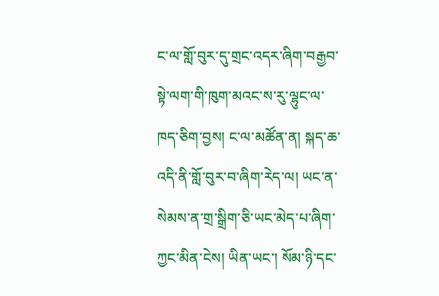ང་ལ་གློ་བུར་དུ་གྲང་འདར་ཞིག་བརྒྱབ་སྟེ་ལག་གི་ཁུག་མའང་ས་རུ་ལྷུང་ལ་ཁད་ཅིག་བྱས། ང་ལ་མཚོན་ན། སྐད་ཆ་འདི་ནི་གློ་བུར་བ་ཞིག་རེད་ལ། ཡང་ན་སེམས་ན་གྲ་སྒྲིག་ཅི་ཡང་མེད་པ་ཞིག་ཀྱང་མིན་ངེས། ཡིན་ཡང་། སོམ་ཉི་དང་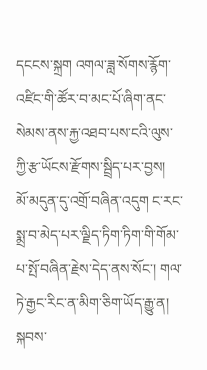དངངས་སྐྲག འགལ་ཟླ་སོགས་རྙོག་འཛིང་གི་ཚོར་བ་མང་པོ་ཞིག་ནང་སེམས་ནས་རྐྱ་འཐབ་པས་ངའི་ལུས་ཀྱི་རྩ་ཡོངས་རྫོགས་སྦྲིད་པར་བྱས།
མོ་མདུན་དུ་འགྲོ་བཞིན་འདུག ང་རང་སྨྲ་བ་མེད་པར་ལྗིད་ཏིག་ཏིག་གི་གོམ་པ་སྤོ་བཞིན་རྗེས་དེད་ནས་སོང་། གལ་ཏེ་རྒྱང་རིང་ན་མིག་ཅིག་ཡོད་རྒྱུ་ན། སྐབས་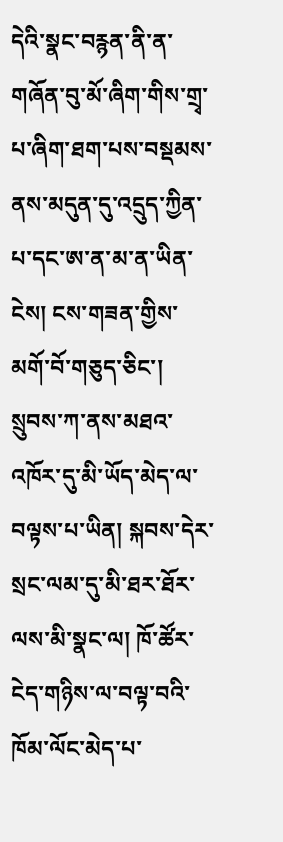དེའི་སྣང་བརྙན་ནི་ན་གཞོན་བུ་མོ་ཞིག་གིས་གྲྭ་པ་ཞིག་ཐག་པས་བསྡམས་ནས་མདུན་དུ་འདྲུད་ཀྱིན་པ་དང་ཨ་ན་མ་ན་ཡིན་ངེས། ངས་གཟན་གྱིས་མགོ་བོ་གཅུད་ཅིང་། སྲུབས་ཀ་ནས་མཐའ་འཁོར་དུ་མི་ཡོད་མེད་ལ་བལྟས་པ་ཡིན། སྐབས་དེར་སྲང་ལམ་དུ་མི་ཐར་ཐོར་ལས་མི་སྣང་ལ། ཁོ་ཚོར་ངེད་གཉིས་ལ་བལྟ་བའི་ཁོམ་ལོང་མེད་པ་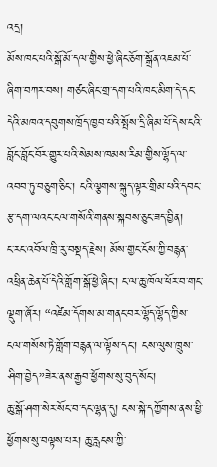འདྲ།
མོས་ཁང་པའི་སྒོ་མོ་དལ་གྱིས་ཕྱེ་ཞིང་ཅོག་སྒྲོན་འཇམ་པོ་ཞིག་བཀར་བས། གཙང་ཞིང་གྲ་དག་པའི་ཁང་མིག་དེ་དང་དེའི་མཁའ་དབུགས་ཁྲོད་ཁྱབ་པའི་སྤོས་དྲི་ཞིམ་པོ་དེས་ངའི་བློང་བློང་བོར་གྱུར་པའི་སེམས་ཁམས་རིམ་གྱིས་ལྷོད་ལ་འབབ་ཏུ་བཅུག་ཅིང་། ངའི་ལྕགས་སྐུད་ལྟར་གྲིམ་པའི་དབང་རྩ་དག་ལའང་ངལ་གསོའི་གནས་སྐབས་ཅུང་ཟད་བྱིན།
ང་རང་འབོལ་ཁྲི་རུ་བསྡད་རྗེས། མོས་གྱང་ངོས་ཀྱི་བརྙན་འཕྲིན་ཆེན་པོ་དེའི་གློག་སྒོ་ཕྱེ་ཞིང་། ང་ལ་ཆུ་ཁོལ་ཕོར་བ་གང་ལྡུག་ཞོར། “འཛེམ་དོགས་མ་གནང་བར་ལྷོད་ལྷོད་ཀྱིས་ངལ་གསོས་ཏེ་གློག་བརྙན་ལ་ལྟོས་དང་། ངས་ལུས་ཁྲུས་ཤིག་བྱེད”ཟེར་ནས་རྒྱབ་ཕྱོགས་སུ་བུད་སོང་།
ཆུ་སྒོ་ཤག་སེར་སོང་བ་དང་ལྷན་དུ། ངས་སྐེ་དཀྱོགས་ནས་ཕྱི་ཕྱོགས་སུ་བལྟས་པར། ཆུ་རླངས་ཀྱི་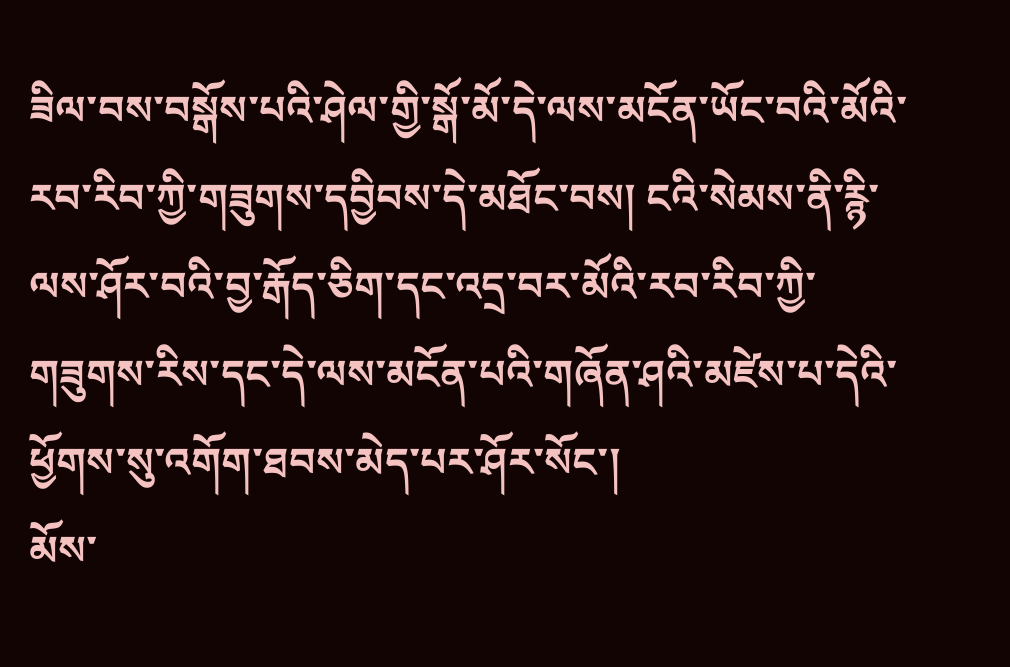ཟིལ་བས་བསྒོས་པའི་ཤེལ་གྱི་སྒོ་མོ་དེ་ལས་མངོན་ཡོང་བའི་མོའི་རབ་རིབ་ཀྱི་གཟུགས་དབྱིབས་དེ་མཐོང་བས། ངའི་སེམས་ནི་རྙི་ལས་ཤོར་བའི་བྱ་རྒོད་ཅིག་དང་འདྲ་བར་མོའི་རབ་རིབ་ཀྱི་གཟུགས་རིས་དང་དེ་ལས་མངོན་པའི་གཞོན་ཤའི་མཛེས་པ་དེའི་ཕྱོགས་སུ་འགོག་ཐབས་མེད་པར་ཤོར་སོང་།
མོས་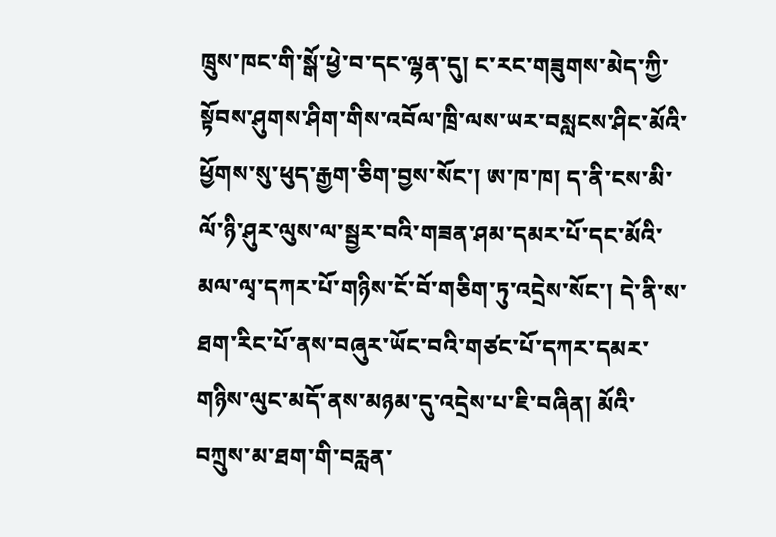ཁྲུས་ཁང་གི་སྒོ་ཕྱེ་བ་དང་ལྷན་དུ། ང་རང་གཟུགས་མེད་ཀྱི་སྟོབས་ཤུགས་ཤིག་གིས་འབོལ་ཁྲི་ལས་ཡར་བསླངས་ཤིང་མོའི་ཕྱོགས་སུ་ཕུད་རྒྱག་ཅིག་བྱས་སོང་། ཨ་ཁ་ཁ། ད་ནི་ངས་མི་ལོ་ཉི་ཤུར་ལུས་ལ་སྦྱར་བའི་གཟན་ཤམ་དམར་པོ་དང་མོའི་མལ་ལྭ་དཀར་པོ་གཉིས་ངོ་བོ་གཅིག་ཏུ་འདྲེས་སོང་། དེ་ནི་ས་ཐག་རིང་པོ་ནས་བཞུར་ཡོང་བའི་གཙང་པོ་དཀར་དམར་གཉིས་ལུང་མདོ་ནས་མཉམ་དུ་འདྲེས་པ་ཇི་བཞིན། མོའི་བཀྲུས་མ་ཐག་གི་བརླན་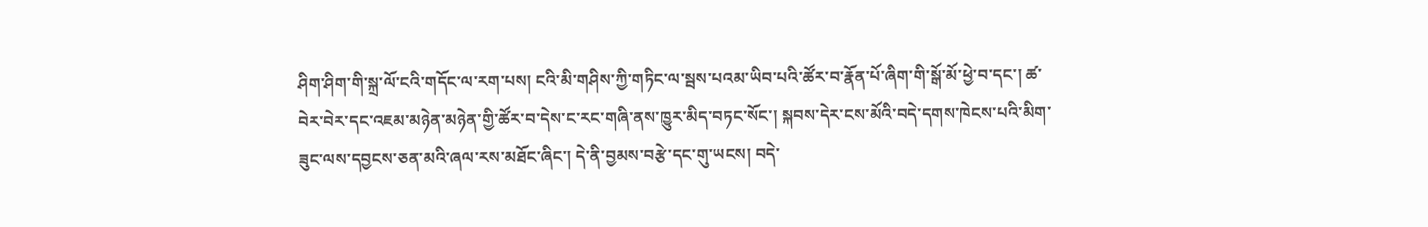ཤིག་ཤིག་གི་སྐྲ་ལོ་ངའི་གདོང་ལ་རག་པས། ངའི་མི་གཤིས་ཀྱི་གཏིང་ལ་སྦས་པའམ་ཡིབ་པའི་ཚོར་བ་རྣོན་པོ་ཞིག་གི་སྒོ་མོ་ཕྱེ་བ་དང་། ཚ་བེར་བེར་དང་འཇམ་མཉེན་མཉེན་གྱི་ཚོར་བ་དེས་ང་རང་གཞི་ནས་ཁྱུར་མིད་བཏང་སོང་། སྐབས་དེར་ངས་མོའི་བདེ་དགས་ཁེངས་པའི་མིག་ཟུང་ལས་དབྱངས་ཅན་མའི་ཞལ་རས་མཐོང་ཞིང་། དེ་ནི་བྱམས་བརྩེ་དང་གུ་ཡངས། བདེ་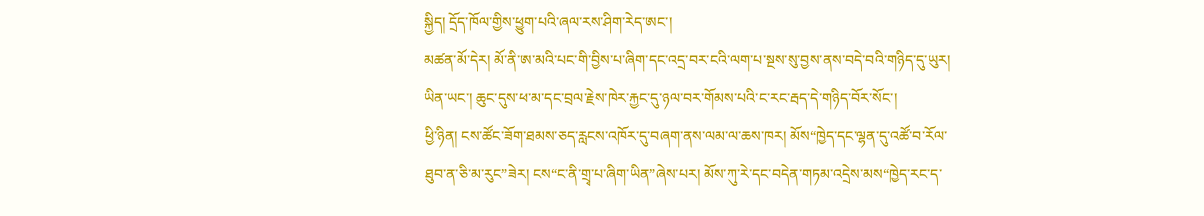སྐྱིད། དྲོད་ཁོལ་གྱིས་ཕྱུག་པའི་ཞལ་རས་ཤིག་རེད་ཨང་།
མཚན་མོ་དེར། མོ་ནི་ཨ་མའི་པང་གི་བྱིས་པ་ཞིག་དང་འདྲ་བར་ངའི་ལག་པ་སྔས་སུ་བྱས་ནས་བདེ་བའི་གཉིད་དུ་ཡུར། ཡིན་ཡང་། ཆུང་དུས་ཕ་མ་དང་བྲལ་རྗེས་ཁེར་རྐྱང་དུ་ཉལ་བར་གོམས་པའི་ང་རང་རྦད་དེ་གཉིད་བོར་སོང་།
ཕྱི་ཉིན། ངས་ཚོང་ཟོག་ཐམས་ཅད་རླངས་འཁོར་དུ་བཞག་ནས་ལམ་ལ་ཆས་ཁར། མོས“ཁྱེད་དང་ལྷན་དུ་འཚོ་བ་རོལ་ཐུབ་ན་ཅི་མ་རུང”ཟེར། ངས“ང་ནི་གྲྭ་པ་ཞིག་ཡིན”ཞེས་པར། མོས་ཀུ་རེ་དང་བདེན་གཏམ་འདྲེས་མས“ཁྱེད་རང་ད་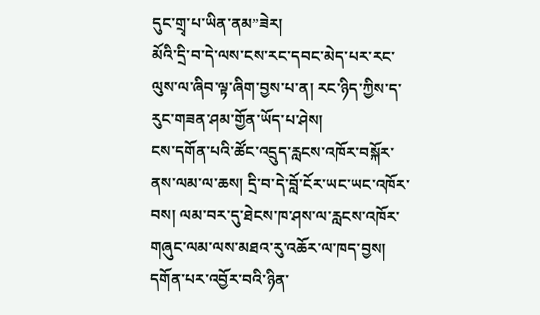དུང་གྲྭ་པ་ཡིན་ནམ”ཟེར།
མོའི་དྲི་བ་དེ་ལས་ངས་རང་དབང་མེད་པར་རང་ལུས་ལ་ཞིབ་ལྟ་ཞིག་བྱས་པ་ན། རང་ཉིད་ཀྱིས་ད་རུང་གཟན་ཤམ་གྱོན་ཡོད་པ་ཤེས།
ངས་དགོན་པའི་ཚོང་འདྲུད་རླངས་འཁོར་བསྐོར་ནས་ལམ་ལ་ཆས། དྲི་བ་དེ་བློ་ངོར་ཡང་ཡང་འཁོར་བས། ལམ་བར་དུ་ཐེངས་ཁ་ཤས་ལ་རླངས་འཁོར་གཞུང་ལམ་ལས་མཐའ་རུ་འཆོར་ལ་ཁད་བྱས།
དགོན་པར་འབྱོར་བའི་ཉིན་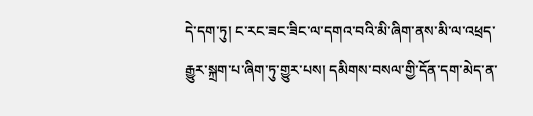དེ་དག་ཏུ། ང་རང་ཟང་ཟིང་ལ་དགའ་བའི་མི་ཞིག་ནས་མི་ལ་འཕྲད་རྒྱུར་སྐྲག་པ་ཞིག་ཏུ་གྱུར་པས། དམིགས་བསལ་གྱི་དོན་དག་མེད་ན་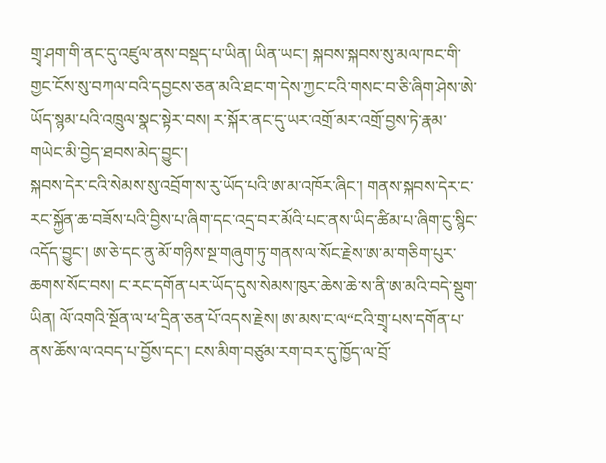གྲྭ་ཤག་གི་ནང་དུ་འཛུལ་ནས་བསྡད་པ་ཡིན། ཡིན་ཡང་། སྐབས་སྐབས་སུ་མལ་ཁང་གི་གྱང་ངོས་སུ་བཀལ་བའི་དབྱངས་ཅན་མའི་ཐང་ག་དེས་ཀྱང་ངའི་གསང་བ་ཅི་ཞིག་ཤེས་ཨེ་ཡོད་སྙམ་པའི་འཁྲུལ་སྣང་སྟེར་བས། ར་སྐོར་ནང་དུ་ཡར་འགྲོ་མར་འགྲོ་བྱས་ཏེ་རྣམ་གཡེང་མི་བྱེད་ཐབས་མེད་བྱུང་།
སྐབས་དེར་ངའི་སེམས་སུ་འབྲོག་ས་རུ་ཡོད་པའི་ཨ་མ་འཁོར་ཞིང་། གནས་སྐབས་དེར་ང་རང་སྐྱོན་ཆ་བཟོས་པའི་བྱིས་པ་ཞིག་དང་འདྲ་བར་མོའི་པང་ནས་ཡིད་ཚིམ་པ་ཞིག་ངུ་སྙིང་འདོད་བྱུང་། ཨ་ཅེ་དང་ནུ་མོ་གཉིས་སྔ་གཞུག་ཏུ་གནས་ལ་སོང་རྗེས་ཨ་མ་གཅིག་པུར་ཆགས་སོང་བས། ང་རང་དགོན་པར་ཡོད་དུས་སེམས་ཁུར་ཆེས་ཆེ་ས་ནི་ཨ་མའི་བདེ་སྡུག་ཡིན། ལོ་འགའི་སྔོན་ལ་ཕ་དྲིན་ཅན་པོ་འདས་རྗེས། ཨ་མས་ང་ལ“ངའི་གྲྭ་པས་དགོན་པ་ནས་ཆོས་ལ་འབད་པ་བྱོས་དང་། ངས་མིག་བཙུམ་རག་བར་དུ་ཁྱོད་ལ་བྲོ་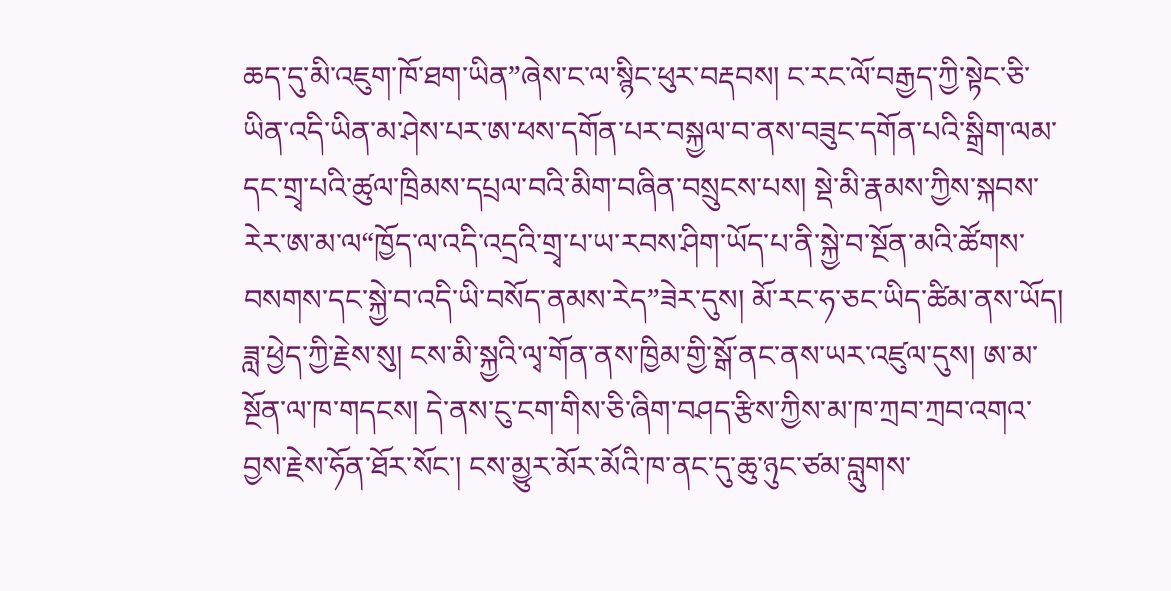ཆད་དུ་མི་འཇུག་ཁོ་ཐག་ཡིན”ཞེས་ང་ལ་སྙིང་ཕུར་བརྡབས། ང་རང་ལོ་བརྒྱད་ཀྱི་སྟེང་ཅི་ཡིན་འདི་ཡིན་མ་ཤེས་པར་ཨ་ཕས་དགོན་པར་བསྐྱལ་བ་ནས་བཟུང་དགོན་པའི་སྒྲིག་ལམ་དང་གྲྭ་པའི་ཚུལ་ཁྲིམས་དཔྲལ་བའི་མིག་བཞིན་བསྲུངས་པས། སྡེ་མི་རྣམས་ཀྱིས་སྐབས་རེར་ཨ་མ་ལ“ཁྱོད་ལ་འདི་འདྲའི་གྲྭ་པ་ཡ་རབས་ཤིག་ཡོད་པ་ནི་སྐྱེ་བ་སྔོན་མའི་ཚོགས་བསགས་དང་སྐྱེ་བ་འདི་ཡི་བསོད་ནམས་རེད”ཟེར་དུས། མོ་རང་ཧ་ཅང་ཡིད་ཚིམ་ནས་ཡོད།
ཟླ་ཕྱེད་ཀྱི་རྗེས་སུ། ངས་མི་སྐྱའི་ལྭ་གོན་ནས་ཁྱིམ་གྱི་སྒོ་ནང་ནས་ཡར་འཛུལ་དུས། ཨ་མ་སྔོན་ལ་ཁ་གདངས། དེ་ནས་ངུ་ངག་གིས་ཅི་ཞིག་བཤད་རྩིས་ཀྱིས་མ་ཁ་ཀྲབ་ཀྲབ་འགའ་བྱས་རྗེས་ཧོན་ཐོར་སོང་། ངས་མྱུར་མོར་མོའི་ཁ་ནང་དུ་ཆུ་ཉུང་ཙམ་བླུགས་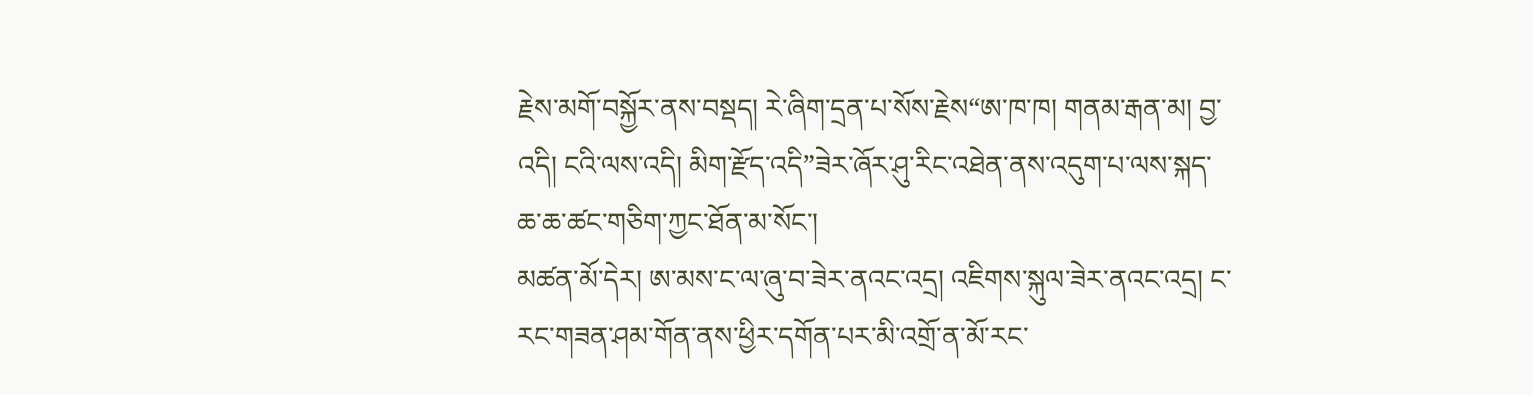རྗེས་མགོ་བསྐྱོར་ནས་བསྡད། རེ་ཞིག་དྲན་པ་སོས་རྗེས“ཨ་ཁ་ཁ། གནམ་རྒན་མ། བྱ་འདི། ངའི་ལས་འདི། མིག་རྫོད་འདི”ཟེར་ཞོར་ཤུ་རིང་འཐེན་ནས་འདུག་པ་ལས་སྐད་ཆ་ཆ་ཚང་གཅིག་ཀྱང་ཐོན་མ་སོང་།
མཚན་མོ་དེར། ཨ་མས་ང་ལ་ཞུ་བ་ཟེར་ནའང་འདྲ། འཇིགས་སྐུལ་ཟེར་ནའང་འདྲ། ང་རང་གཟན་ཤམ་གོན་ནས་ཕྱིར་དགོན་པར་མི་འགྲོ་ན་མོ་རང་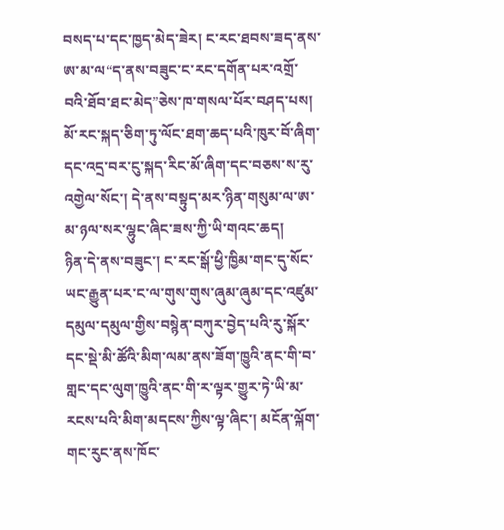བསད་པ་དང་ཁྱད་མེད་ཟེར། ང་རང་ཐབས་ཟད་ནས་ཨ་མ་ལ“ད་ནས་བཟུང་ང་རང་དགོན་པར་འགྲོ་བའི་ཐོབ་ཐང་མེད”ཅེས་ཁ་གསལ་པོར་བཤད་པས། མོ་རང་སྐད་ཅིག་ཏུ་ལོང་ཐག་ཆད་པའི་ཁུར་བོ་ཞིག་དང་འདྲ་བར་ངུ་སྐད་རིང་མོ་ཞིག་དང་བཅས་ས་རུ་འགྱེལ་སོང་། དེ་ནས་བསྟུད་མར་ཉིན་གསུམ་ལ་ཨ་མ་ཉལ་སར་ལྷུང་ཞིང་ཟས་ཀྱི་ཡི་གའང་ཆད།
ཉིན་དེ་ནས་བཟུང་། ང་རང་སྒོ་ཕྱི་ཁྱིམ་གང་དུ་སོང་ཡང་རྒྱུན་པར་ང་ལ་གུས་གུས་ཞུམ་ཞུམ་དང་འཛུམ་དམུལ་དམུལ་གྱིས་བསྙེན་བཀུར་བྱེད་པའི་རུ་སྐོར་དང་སྡེ་མི་ཚོའི་མིག་ལམ་ནས་ཟོག་ཁྱུའི་ནང་གི་བ་གླང་དང་ལུག་ཁྱུའི་ནང་གི་ར་ལྟར་གྱུར་ཏེ་ཡི་མ་རངས་པའི་མིག་མདངས་ཀྱིས་ལྟ་ཞིང་། མངོན་ལྐོག་གང་རུང་ནས་ཁོང་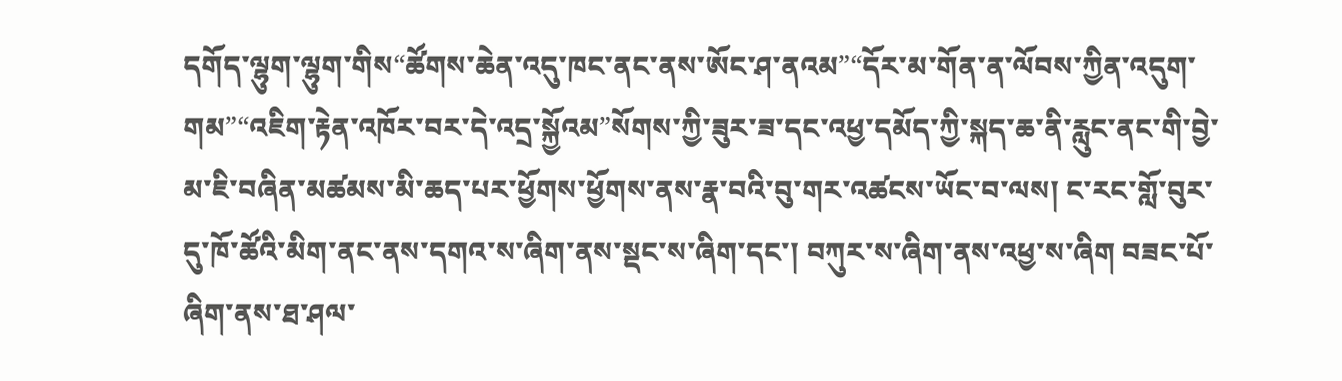དགོད་ལྷུག་ལྷུག་གིས“ཚོགས་ཆེན་འདུ་ཁང་ནང་ནས་ཨོང་ཤ་ནའམ”“དོར་མ་གོན་ན་ལོབས་ཀྱིན་འདུག་གམ”“འཇིག་རྟེན་འཁོར་བར་དེ་འདྲ་སྐྱོའམ”སོགས་ཀྱི་ཟུར་ཟ་དང་འཕྱ་དམོད་ཀྱི་སྐད་ཆ་ནི་རླུང་ནང་གི་བྱེ་མ་ཇི་བཞིན་མཚམས་མི་ཆད་པར་ཕྱོགས་ཕྱོགས་ནས་རྣ་བའི་བུ་གར་འཚངས་ཡོང་བ་ལས། ང་རང་གློ་བུར་དུ་ཁོ་ཚོའི་མིག་ནང་ནས་དགའ་ས་ཞིག་ནས་སྡང་ས་ཞིག་དང་། བཀུར་ས་ཞིག་ནས་འཕྱ་ས་ཞིག བཟང་པོ་ཞིག་ནས་ཐ་ཤལ་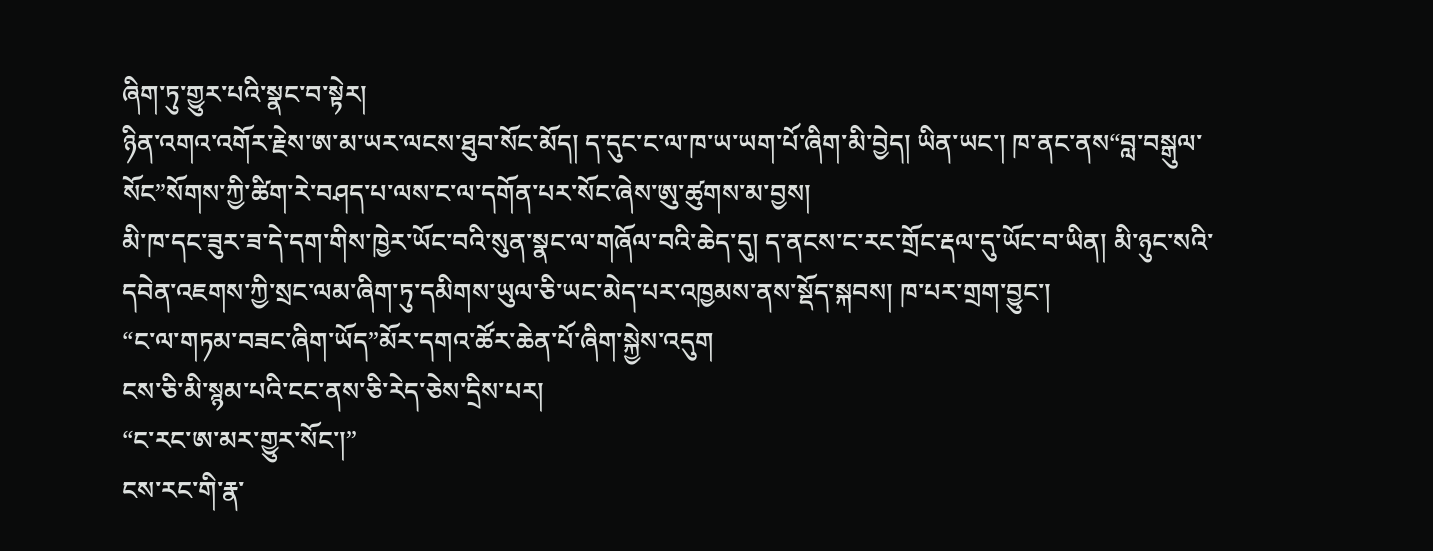ཞིག་ཏུ་གྱུར་པའི་སྣང་བ་སྟེར།
ཉིན་འགའ་འགོར་རྗེས་ཨ་མ་ཡར་ལངས་ཐུབ་སོང་མོད། ད་དུང་ང་ལ་ཁ་ཡ་ཡག་པོ་ཞིག་མི་བྱེད། ཡིན་ཡང་། ཁ་ནང་ནས“བླ་བསྒུལ་སོང”སོགས་ཀྱི་ཚིག་རེ་བཤད་པ་ལས་ང་ལ་དགོན་པར་སོང་ཞེས་ཨུ་ཚུགས་མ་བྱས།
མི་ཁ་དང་ཟུར་ཟ་དེ་དག་གིས་ཁྱེར་ཡོང་བའི་སུན་སྣང་ལ་གཞོལ་བའི་ཆེད་དུ། ད་ནངས་ང་རང་གྲོང་རྡལ་དུ་ཡོང་བ་ཡིན། མི་ཉུང་སའི་དབེན་འཇགས་ཀྱི་སྲང་ལམ་ཞིག་ཏུ་དམིགས་ཡུལ་ཅི་ཡང་མེད་པར་འཁྱམས་ནས་སྡོད་སྐབས། ཁ་པར་གྲག་བྱུང་།
“ང་ལ་གཏམ་བཟང་ཞིག་ཡོད”མོར་དགའ་ཚོར་ཆེན་པོ་ཞིག་སྐྱེས་འདུག
ངས་ཅི་མི་སྙམ་པའི་ངང་ནས་ཅི་རེད་ཅེས་དྲིས་པར།
“ང་རང་ཨ་མར་གྱུར་སོང་།”
ངས་རང་གི་རྣ་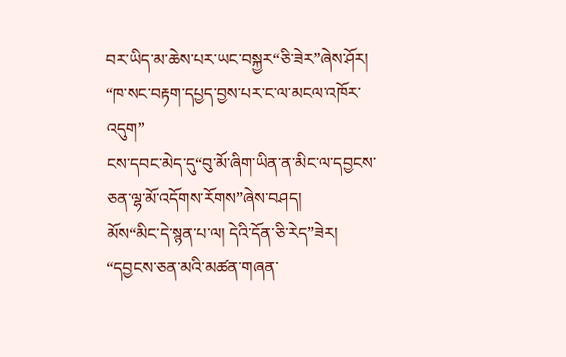བར་ཡིད་མ་ཆེས་པར་ཡང་བསྐྱར“ཅི་ཟེར”ཞེས་ཤོར།
“ཁ་སང་བརྟག་དཔྱད་བྱས་པར་ང་ལ་མངལ་འཁོར་འདུག”
ངས་དབང་མེད་དུ“བུ་མོ་ཞིག་ཡིན་ན་མིང་ལ་དབྱངས་ཅན་ལྷ་མོ་འདོགས་རོགས”ཞེས་བཤད།
མོས“མིང་དེ་སྙན་པ་ལ། དེའི་དོན་ཅི་རེད”ཟེར།
“དབྱངས་ཅན་མའི་མཚན་གཞན་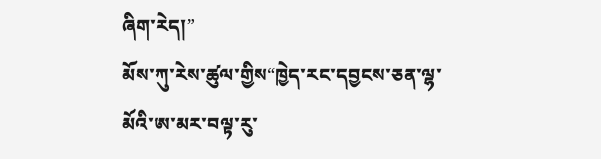ཞིག་རེད།”
མོས་ཀུ་རེས་ཚུལ་གྱིས“ཁྱེད་རང་དབྱངས་ཅན་ལྷ་མོའི་ཨ་མར་བལྟ་རུ་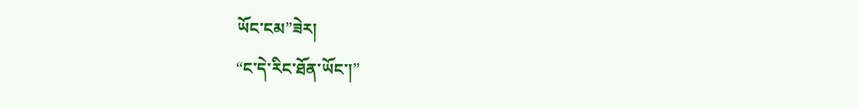ཡོང་ངམ”ཟེར།
“ང་དེ་རིང་ཐོན་ཡོང་།”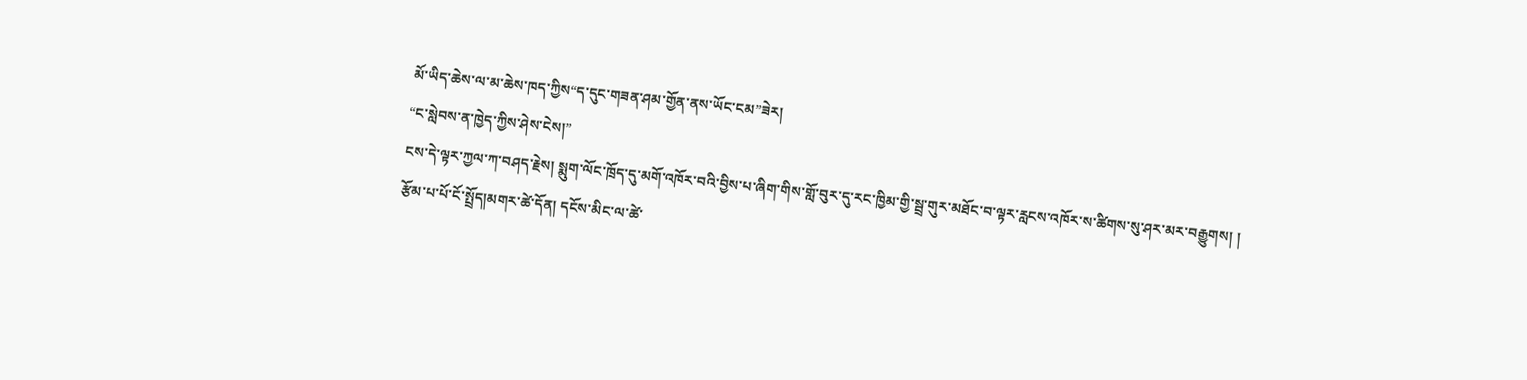མོ་ཡིད་ཆེས་ལ་མ་ཆེས་ཁད་ཀྱིས“ད་དུང་གཟན་ཤམ་གྱོན་ནས་ཡོང་ངམ”ཟེར།
“ང་སླེབས་ན་ཁྱེད་ཀྱིས་ཤེས་ངེས།”
ངས་དེ་ལྟར་ཀྱལ་ཀ་བཤད་རྗེས། སྨུག་ལོང་ཁྲོད་དུ་མགོ་འཁོར་བའི་བྱིས་པ་ཞིག་གིས་གློ་བུར་དུ་རང་ཁྱིམ་གྱི་སྦྲ་གུར་མཐོང་བ་ལྟར་རླངས་འཁོར་ས་ཚིགས་སུ་ཤར་མར་བརྒྱུགས། །
རྩོམ་པ་པོ་ངོ་སྤྲོད།མགར་ཚེ་དོན། དངོས་མིང་ལ་ཚེ་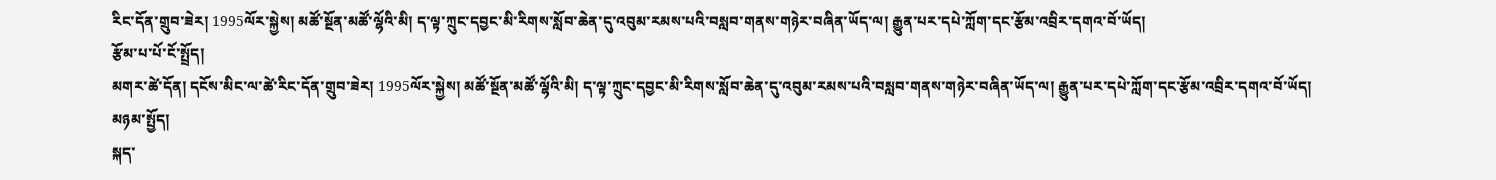རིང་དོན་གྲུབ་ཟེར། 1995ལོར་སྐྱེས། མཚོ་སྔོན་མཚོ་ལྷོའི་མི། ད་ལྟ་ཀྲུང་དབྱང་མི་རིགས་སློབ་ཆེན་དུ་འབུམ་རམས་པའི་བསླབ་གནས་གཉེར་བཞིན་ཡོད་ལ། རྒྱུན་པར་དཔེ་ཀློག་དང་རྩོམ་འབྲིར་དགའ་བོ་ཡོད།
རྩོམ་པ་པོ་ངོ་སྤྲོད།
མགར་ཚེ་དོན། དངོས་མིང་ལ་ཚེ་རིང་དོན་གྲུབ་ཟེར། 1995ལོར་སྐྱེས། མཚོ་སྔོན་མཚོ་ལྷོའི་མི། ད་ལྟ་ཀྲུང་དབྱང་མི་རིགས་སློབ་ཆེན་དུ་འབུམ་རམས་པའི་བསླབ་གནས་གཉེར་བཞིན་ཡོད་ལ། རྒྱུན་པར་དཔེ་ཀློག་དང་རྩོམ་འབྲིར་དགའ་བོ་ཡོད།
མཉམ་སྤྱོད།
སྐད་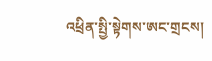འཕྲིན་སྤྱི་སྟེགས་ཨང་གྲངས།